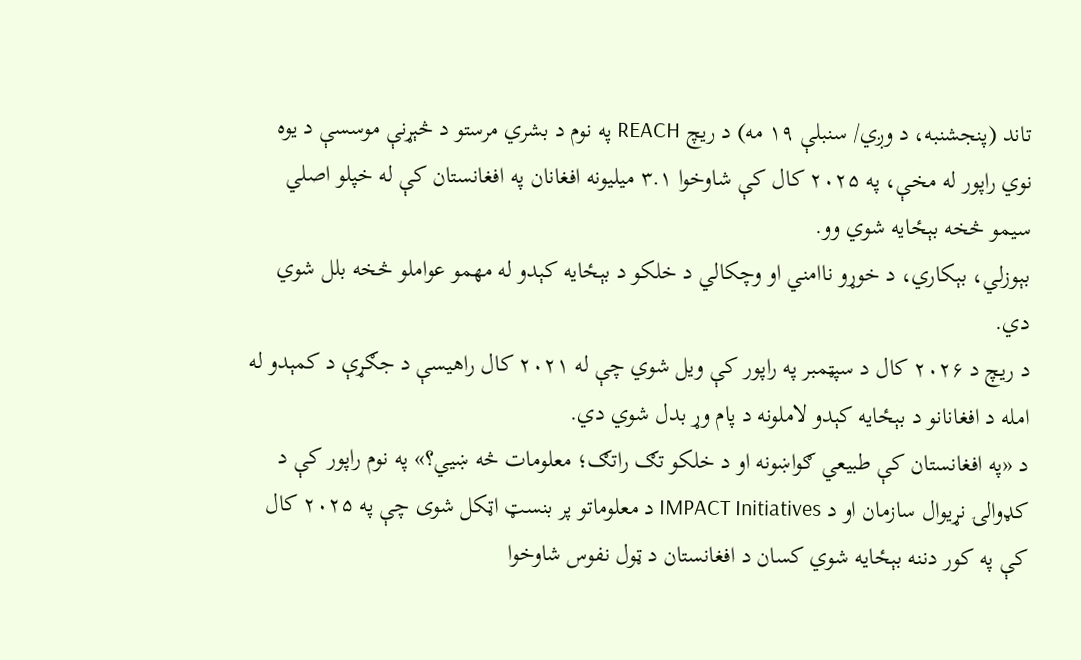تاند (پنجشنبه، د وږي/ سنبلې ۱۹ مه) د ریچ REACH په نوم د بشري مرستو د څېړنې موسسې د یوه نوي راپور له مخې، په ۲۰۲۵ کال کې شاوخوا ۳.۱ میلیونه افغانان په افغانستان کې له خپلو اصلي سیمو څخه بېځایه شوي وو.
بېوزلي، بېکاري، د خوړو ناامني او وچکالي د خلکو د بېځایه کېدو له مهمو عواملو څخه بلل شوي دي.
د ریچ د ۲۰۲۶ کال د سپټمبر په راپور کې ویل شوي چې له ۲۰۲۱ کال راهیسې د جګړې د کمېدو له امله د افغانانو د بېځایه کېدو لاملونه د پام وړ بدل شوي دي.
د «په افغانستان کې طبیعي ګواښونه او د خلکو تګ راتګ؛ معلومات څه ښيي؟» په نوم راپور کې د کډوالۍ نړیوال سازمان او د IMPACT Initiatives د معلوماتو پر بنسټ اټکل شوی چې په ۲۰۲۵ کال کې په کور دننه بېځایه شوي کسان د افغانستان د ټول نفوس شاوخوا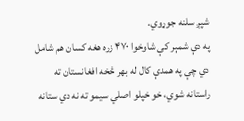شپږ سلنه جوړوي.
په دې شمېر کې شاوخوا ۴۷۰ زره هغه کسان هم شامل دي چې په همدې کال له بهر څخه افغانستان ته راستانه شوي، خو خپلو اصلي سیمو ته نه دي ستانه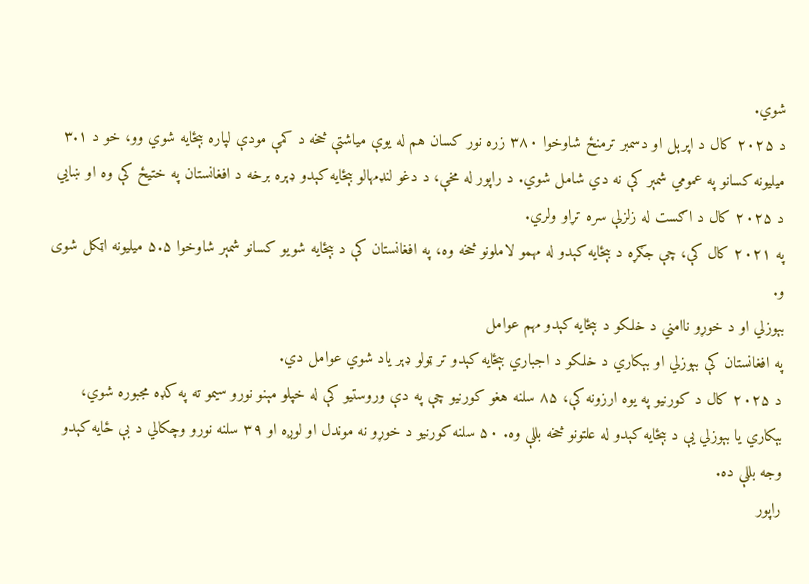شوي.
د ۲۰۲۵ کال د اپرېل او دسمبر ترمنځ شاوخوا ۳۸۰ زره نور کسان هم له یوې میاشتې څخه د کمې مودې لپاره بېځایه شوي وو، خو د ۳.۱ میلیونه کسانو په عمومي شمېر کې نه دي شامل شوي. د راپور له مخې، د دغو لنډمهالو بېځایه کېدو ډېره برخه د افغانستان په ختیځ کې وه او ښايي د ۲۰۲۵ کال د اګست له زلزلې سره تړاو ولري.
په ۲۰۲۱ کال کې، چې جګړه د بېځایه کېدو له مهمو لاملونو څخه وه، په افغانستان کې د بېځایه شویو کسانو شمېر شاوخوا ۵.۵ میلیونه اټکل شوی و.
بېوزلي او د خوړو ناامني د خلکو د بېځایه کېدو مهم عوامل
په افغانستان کې بېوزلي او بېکاري د خلکو د اجباري بېځایه کېدو تر ټولو ډېر یاد شوي عوامل دي.
د ۲۰۲۵ کال د کورنیو په یوه ارزونه کې، ۸۵ سلنه هغو کورنیو چې په دې وروستیو کې له خپلو مېنو نورو سیمو ته په کډه مجبوره شوي، بېکاري یا بېوزلي یې د بېځایه کېدو له علتونو څخه بللې وه. ۵۰ سلنه کورنیو د خوړو نه موندل او لوږه او ۳۹ سلنه نورو وچکالي د بې ځایه کېدو وجه بللې ده.
راپور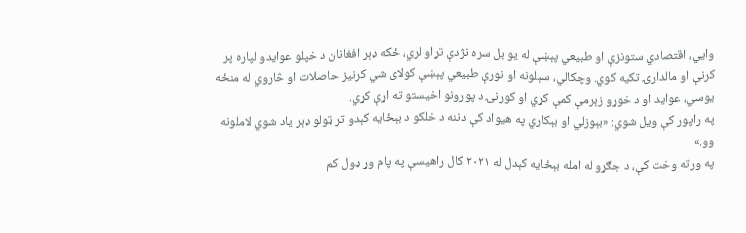وايي، اقتصادي ستونزې او طبیعي پېښې له یو بل سره نژدې تړاو لري، ځکه ډېر افغانان د خپلو عوایدو لپاره پر کرنې او مالدارۍ تکیه کوي. وچکالي، سېلونه او نورې طبیعي پېښې کولای شي کرنیز حاصلات او څاروي له منځه یوسي، عواید او د خوړو زېرمې کمې کړي او کورنۍ د پورونو اخیستو ته اړې کړي.
په راپور کې ویل شوي: «بېوزلي او بېکاري په هیواد کې دننه د خلکو د بېځایه کېدو تر ټولو ډېر یاد شوي لاملونه وو.»
په ورته وخت کې، د جګړو له امله بېځایه کېدل له ۲۰۲۱ کال راهیسې په پام وړ ډول کم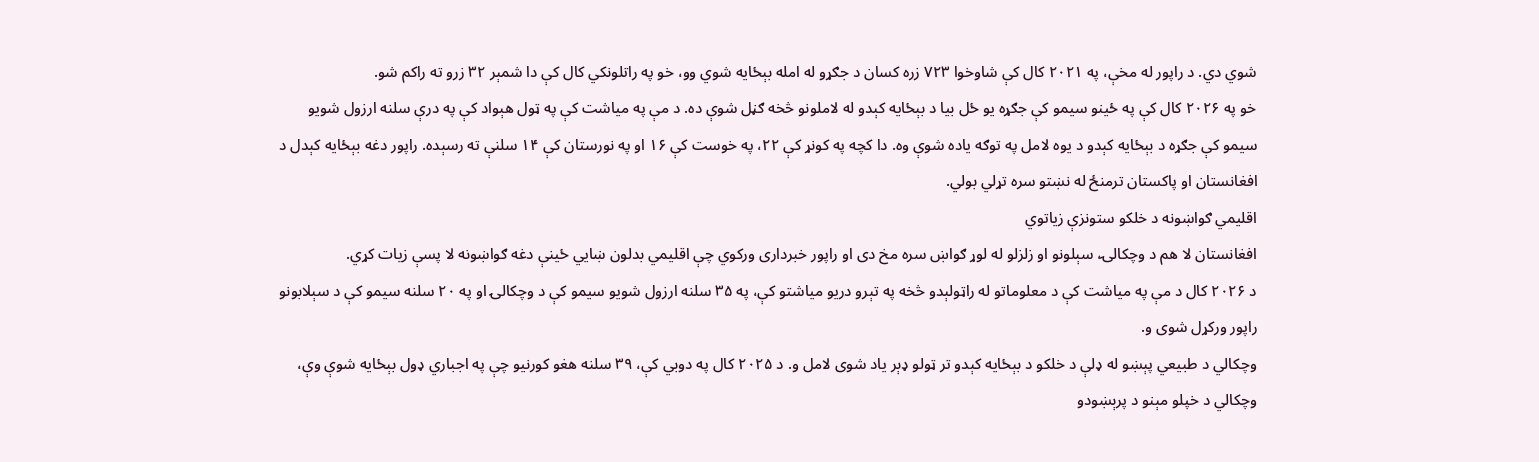شوي دي. د راپور له مخې، په ۲۰۲۱ کال کې شاوخوا ۷۲۳ زره کسان د جګړو له امله بېځایه شوي وو، خو په راتلونکي کال کې دا شمېر ۳۲ زرو ته راکم شو.
خو په ۲۰۲۶ کال کې په ځینو سیمو کې جګړه یو ځل بیا د بېځایه کېدو له لاملونو څخه ګڼل شوې ده. د مې په میاشت کې په ټول هېواد کې په درې سلنه ارزول شویو سیمو کې جګړه د بېځایه کېدو د یوه لامل په توګه یاده شوې وه. دا کچه په کونړ کې ۲۲، په خوست کې ۱۶ او په نورستان کې ۱۴ سلنې ته رسېده. راپور دغه بېځایه کېدل د افغانستان او پاکستان ترمنځ له نښتو سره تړلي بولي.
اقلیمي ګواښونه د خلکو ستونزې زیاتوي
افغانستان لا هم د وچکالۍ، سېلونو او زلزلو له لوړ ګواښ سره مخ دی او راپور خبرداری ورکوي چې اقلیمي بدلون ښايي ځینې دغه ګواښونه لا پسې زیات کړي.
د ۲۰۲۶ کال د مې په میاشت کې د معلوماتو له راټولېدو څخه په تېرو دریو میاشتو کې، په ۳۵ سلنه ارزول شویو سیمو کې د وچکالۍ او په ۲۰ سلنه سیمو کې د سېلابونو راپور ورکړل شوی و.
وچکالي د طبیعي پېښو له ډلې د خلکو د بېځایه کېدو تر ټولو ډېر یاد شوی لامل و. د ۲۰۲۵ کال په دوبي کې، ۳۹ سلنه هغو کورنیو چې په اجباري ډول بېځایه شوې وې، وچکالي د خپلو مېنو د پرېښودو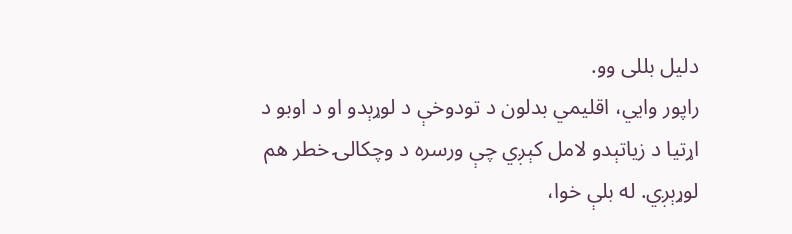دلیل بللی وو.
راپور وايي، اقلیمي بدلون د تودوخې د لوړېدو او د اوبو د اړتیا د زیاتېدو لامل کېږي چې ورسره د وچکالۍ خطر هم لوړېږي. له بلې خوا،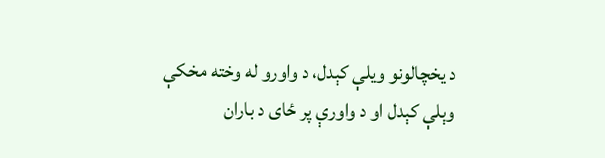د یخچالونو ویلې کېدل، د واورو له وخته مخکې وېلې کېدل او د واورې پر ځای د باران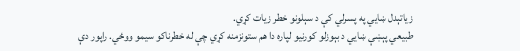زیاتېدل ښايي په پسرلي کې د سېلونو خطر زیات کړي.
طبیعي پېښې ښايي د بېوزلو کورنیو لپاره دا هم ستونزمنه کړي چې له خطرناکو سیمو ووځي. راپور دې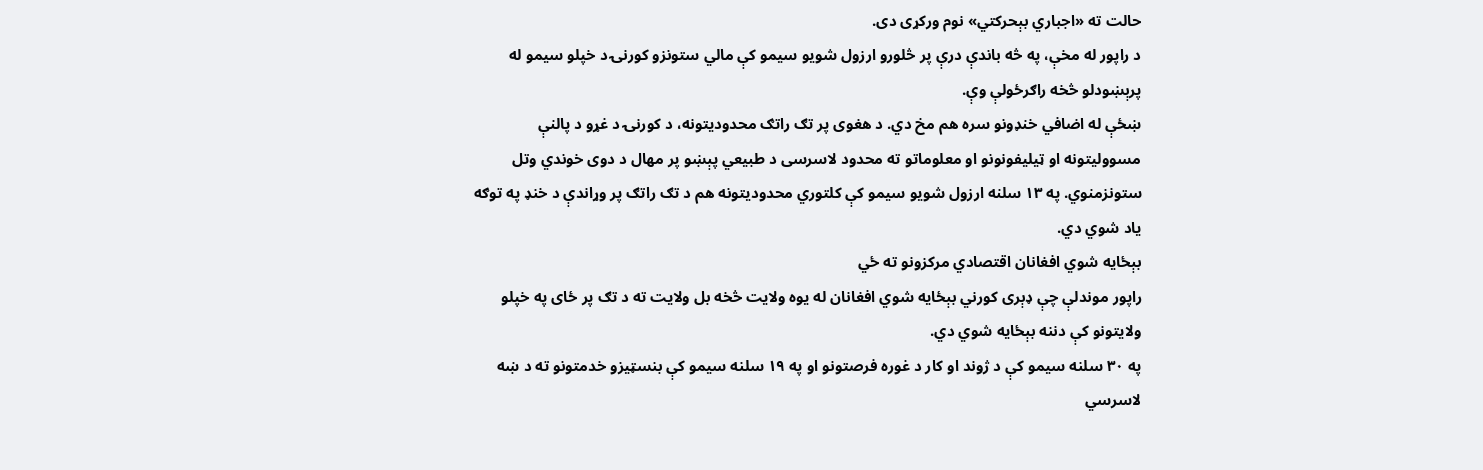حالت ته «اجباري بېحرکتي» نوم ورکړی دی.
د راپور له مخې، په څه باندې درې پر څلورو ارزول شویو سیمو کې مالي ستونزو کورنۍ د خپلو سیمو له پرېښودلو څخه راګرځولې وې.
ښځې له اضافي خنډونو سره هم مخ دي. د هغوی پر تګ راتګ محدودیتونه، د کورنۍ د غړو د پالنې مسوولیتونه او ټیلیفونونو او معلوماتو ته محدود لاسرسی د طبیعي پېښو پر مهال د دوی خوندي وتل ستونزمنوي. په ۱۳ سلنه ارزول شویو سیمو کې کلتوري محدودیتونه هم د تګ راتګ پر وړاندې د خنډ په توګه یاد شوي دي.
بېځایه شوي افغانان اقتصادي مرکزونو ته ځي
راپور موندلې چې ډېری کورني بېځایه شوي افغانان له یوه ولایت څخه بل ولایت ته د تګ پر ځای په خپلو ولایتونو کې دننه بېځایه شوي دي.
په ۳۰ سلنه سیمو کې د ژوند او کار د غوره فرصتونو او په ۱۹ سلنه سیمو کې بنسټیزو خدمتونو ته د ښه لاسرسي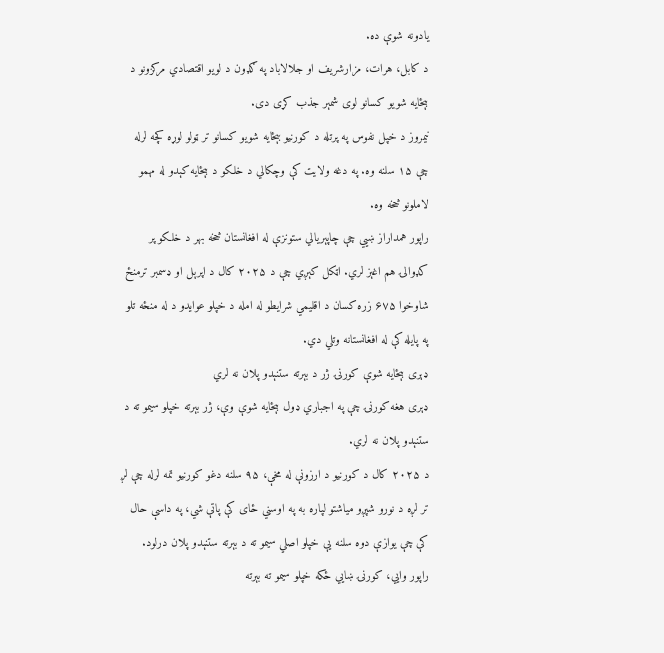یادونه شوې ده.
د کابل، هرات، مزارشریف او جلالاباد په ګډون د لویو اقتصادي مرکزونو د بېځایه شویو کسانو لوی شمېر جذب کړی دی.
نیمروز د خپل نفوس په پرتله د کورنیو بېځایه شویو کسانو تر ټولو لوړه کچه لرله چې ۱۵ سلنه وه. په دغه ولایت کې وچکالي د خلکو د بېځایه کېدو له مهمو لاملونو څخه وه.
راپور همداراز ښيي چې چاپېریالي ستونزې له افغانستان څخه بهر د خلکو پر کډوالۍ هم اغېز لري. اټکل کېږي چې د ۲۰۲۵ کال د اپرېل او ډسمبر ترمنځ شاوخوا ۶۷۵ زره کسان د اقلیمي شرایطو له امله د خپلو عوایدو د له منځه تلو په پایله کې له افغانستانه وتلي دي.
ډېری بېځایه شوې کورنۍ ژر د بېرته ستنېدو پلان نه لري
ډېری هغه کورنۍ چې په اجباري ډول بېځایه شوې وې، ژر بېرته خپلو سیمو ته د ستنېدو پلان نه لري.
د ۲۰۲۵ کال د کورنیو د ارزونې له مخې، ۹۵ سلنه دغو کورنیو تمه لرله چې لږ تر لږه د نورو شپږو میاشتو لپاره به په اوسني ځای کې پاتې شي، په داسې حال کې چې یوازې دوه سلنه یې خپلو اصلي سیمو ته د بېرته ستنېدو پلان درلود.
راپور وايي، کورنۍ ښايي ځکه خپلو سیمو ته بېرته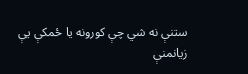ستنې نه شي چې کورونه یا ځمکې یې زیانمنې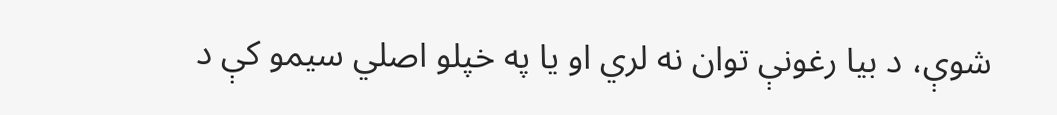شوې، د بیا رغونې توان نه لري او یا په خپلو اصلي سیمو کې د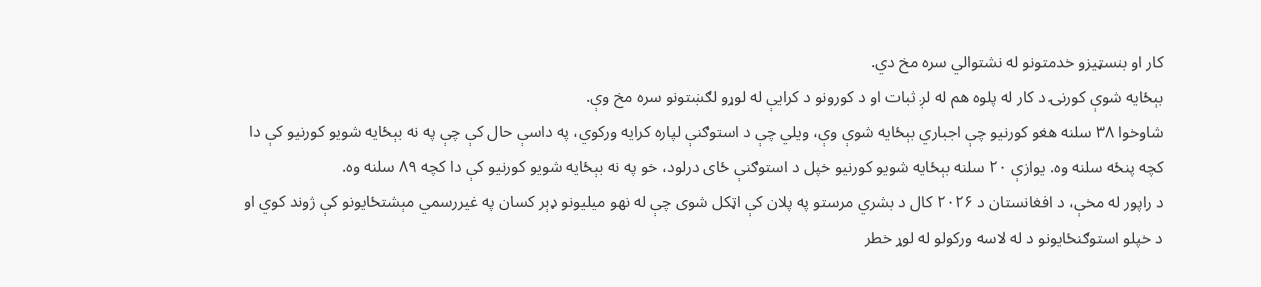کار او بنسټیزو خدمتونو له نشتوالي سره مخ دي.
بېځایه شوې کورنۍ د کار له پلوه هم له لږ ثبات او د کورونو د کرایې له لوړو لګښتونو سره مخ وې.
شاوخوا ۳۸ سلنه هغو کورنیو چې اجباري بېځایه شوې وې، ویلي چې د استوګنې لپاره کرایه ورکوي، په داسې حال کې چې په نه بېځایه شویو کورنیو کې دا کچه پنځه سلنه وه. یوازې ۲۰ سلنه بېځایه شویو کورنیو خپل د استوګنې ځای درلود، خو په نه بېځایه شویو کورنیو کې دا کچه ۸۹ سلنه وه.
د راپور له مخې، د افغانستان د ۲۰۲۶ کال د بشري مرستو په پلان کې اټکل شوی چې له نهو میلیونو ډېر کسان په غیررسمي مېشتځایونو کې ژوند کوي او د خپلو استوګنځایونو د له لاسه ورکولو له لوړ خطر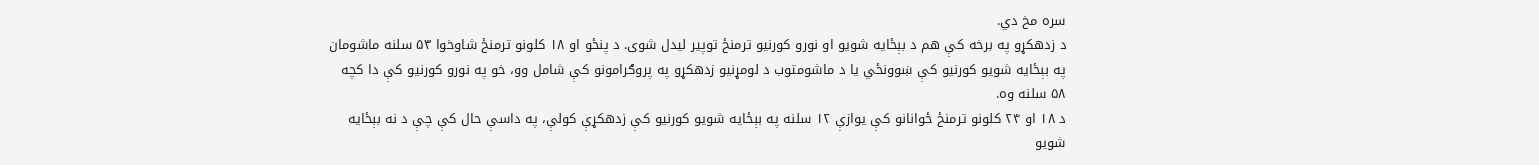سره مخ دي.
د زدهکړو په برخه کې هم د بېځایه شویو او نورو کورنیو ترمنځ توپیر لیدل شوی. د پنځو او ۱۸ کلونو ترمنځ شاوخوا ۵۳ سلنه ماشومان په بېځایه شویو کورنیو کې ښوونځي یا د ماشومتوب د لومړنیو زدهکړو په پروګرامونو کې شامل وو، خو په نورو کورنیو کې دا کچه ۵۸ سلنه وه.
د ۱۸ او ۲۴ کلونو ترمنځ ځوانانو کې یوازې ۱۲ سلنه په بېځایه شویو کورنیو کې زدهکړې کولې، په داسې حال کې چې د نه بېځایه شویو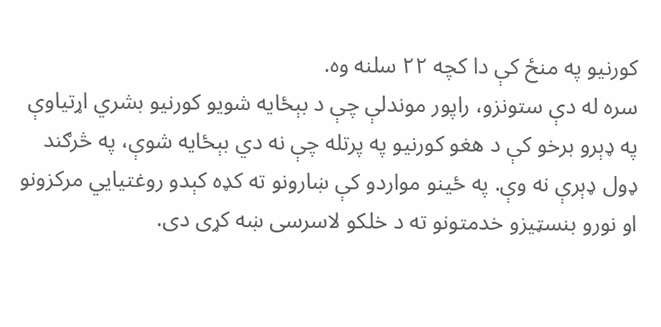کورنیو په منځ کې دا کچه ۲۲ سلنه وه.
سره له دې ستونزو، راپور موندلې چې د بېځایه شویو کورنیو بشري اړتیاوې په ډېرو برخو کې د هغو کورنیو په پرتله چې نه دي بېځایه شوې، په څرګند ډول ډېرې نه وې. په ځینو مواردو کې ښارونو ته کډه کېدو روغتیايي مرکزونو او نورو بنسټیزو خدمتونو ته د خلکو لاسرسی ښه کړی دی.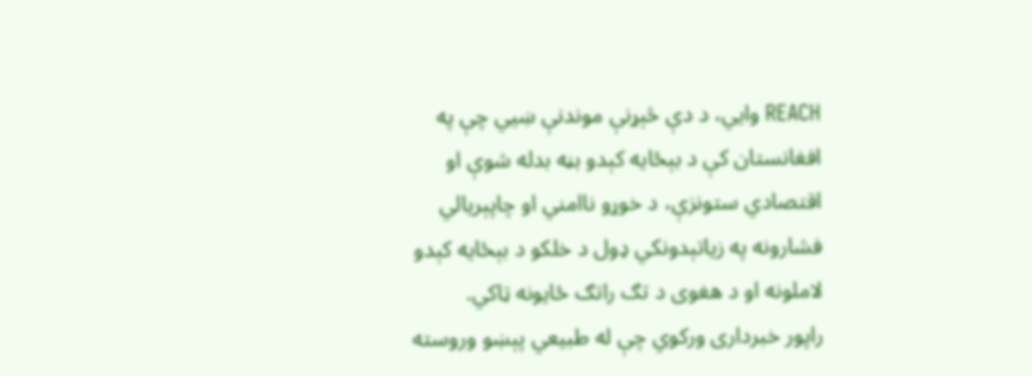REACH وايي، د دې څېړنې موندنې ښيي چې په افغانستان کې د بېځایه کېدو بڼه بدله شوې او اقتصادي ستونزې، د خوړو ناامني او چاپېریالي فشارونه په زیاتېدونکي ډول د خلکو د بېځایه کېدو لاملونه او د هغوی د تګ راتګ ځایونه ټاکي.
راپور خبرداری ورکوي چې له طبیعي پېښو وروسته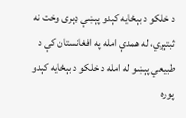د خلکو د بېځایه کېدو پېښې ډېری وخت نه ثبتېږي، له همدې امله په افغانستان کې د طبیعي پېښو له امله د خلکو د بېځایه کېدو پوره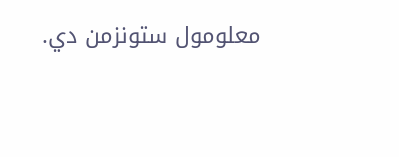معلومول ستونزمن دي.